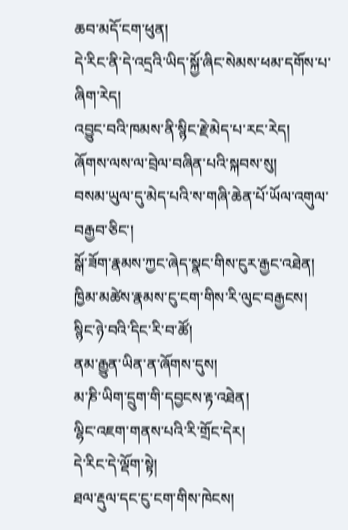ཆབ་མདོ་ངག་ཕུན།
དེ་རིང་ནི་དེ་འདྲའི་ཡིད་སྐྱོ་ཞིང་སེམས་ཕམ་དགོས་པ་ཞིག་རེད།
འབྱུང་བའི་ཁམས་ནི་སྙིང་རྗེ་མེད་པ་རང་རེད།
ཞོགས་ལས་ལ་བྲེལ་བཞིན་པའི་སྐབས་སུ།
བསམ་ཡུལ་དུ་མེད་པའི་ས་གཞི་ཆེན་པོ་ཡོལ་འགུལ་བརྒྱབ་ཅིང་།
སྒོ་ཟོག་རྣམས་ཀྱང་ཞེད་སྣང་གིས་ངུར་རྒྱང་འཐེན།
ཁྱིམ་མཚེས་རྣམས་ངུ་ངག་གིས་རི་ལུང་བརྒྱངས།
སྙིང་ཉེ་བའི་དིང་རི་བ་ཚོ།
ནམ་རྒྱུན་ཡིན་ན་ཞོགས་དུས།
མ་ཎི་ཡིག་དྲུག་གི་དབྱངས་རྟ་འཐེན།
ལྷིང་འཇག་གནས་པའི་རི་གྲོང་དེར།
དེ་རིང་དེ་ལྡོག་སྟེ།
ཐལ་རྡུལ་དང་ངུ་ངག་གིས་ཁེངས།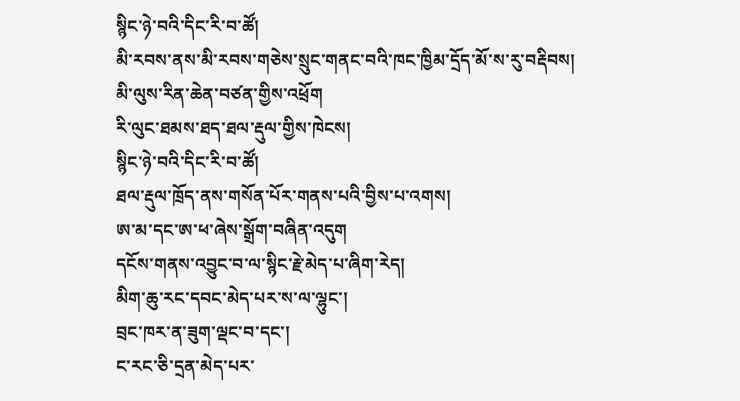སྙིང་ཉེ་བའི་དིང་རི་བ་ཚོ།
མི་རབས་ནས་མི་རབས་གཅེས་སྲུང་གནང་བའི་ཁང་ཁྱིམ་དྲོད་མོ་ས་རུ་བརྡིབས།
མི་ལུས་རིན་ཆེན་བཙན་གྱིས་འཕྲོག
རི་ལུང་ཐམས་ཐད་ཐལ་རྡུལ་གྱིས་ཁེངས།
སྙིང་ཉེ་བའི་དིང་རི་བ་ཚོ།
ཐལ་རྡུལ་ཁྲོད་ནས་གསོན་པོར་གནས་པའི་བྱིས་པ་འགས།
ཨ་མ་དང་ཨ་ཕ་ཞེས་སྒྲོག་བཞིན་འདུག
དངོས་གནས་འབྱུང་བ་ལ་སྙིང་རྗེ་མེད་པ་ཞིག་རེད།
མིག་ཆུ་རང་དབང་མེད་པར་ས་ལ་ལྷུང་།
བྲང་ཁར་ན་ཟུག་ལྡང་བ་དང་།
ང་རང་ཅི་དྲན་མེད་པར་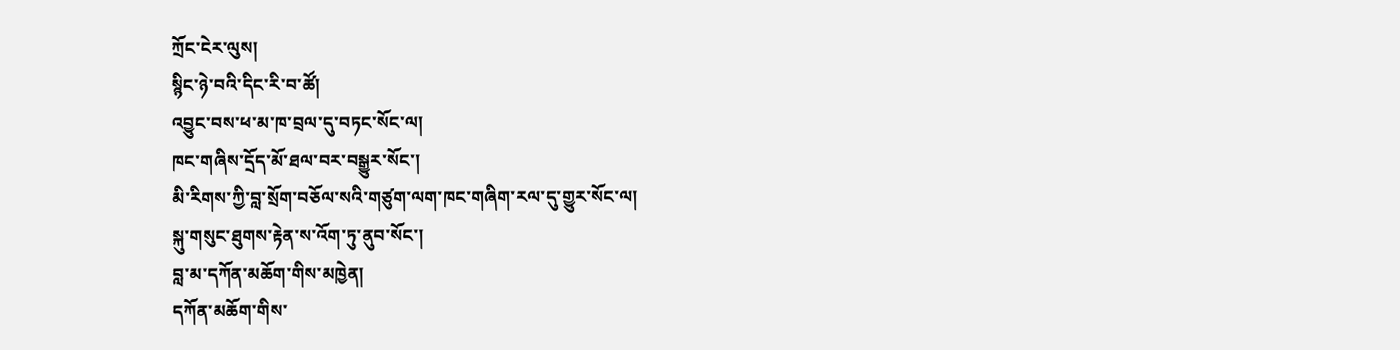ཀྲོང་ངེར་ལུས།
སྙིང་ཉེ་བའི་དིང་རི་བ་ཚོ།
འབྱུང་བས་ཕ་མ་ཁ་བྲལ་དུ་བཏང་སོང་ལ།
ཁང་གཞིས་དྲོད་མོ་ཐལ་བར་བསྒྱུར་སོང་།
མི་རིགས་ཀྱི་བླ་སྲོག་བཅོལ་སའི་གཙུག་ལག་ཁང་གཞིག་རལ་དུ་གྱུར་སོང་ལ།
སྐུ་གསུང་ཐུགས་རྟེན་ས་འོག་ཏུ་ནུབ་སོང་།
བླ་མ་དཀོན་མཆོག་གིས་མཁྱེན།
དཀོན་མཆོག་གིས་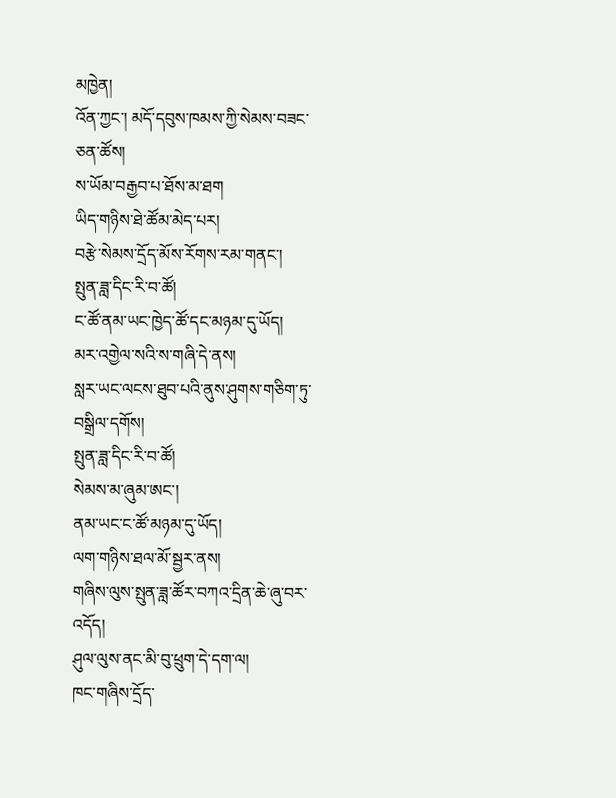མཁྱེན།
འོན་ཀྱང་། མདོ་དབུས་ཁམས་ཀྱི་སེམས་བཟང་ཅན་ཚོས།
ས་ཡོམ་བརྒྱབ་པ་ཐོས་མ་ཐག
ཡིད་གཉིས་ཐེ་ཚོམ་མེད་པར།
བརྩེ་སེམས་དྲོད་མོས་རོགས་རམ་གནང་།
སྤུན་ཟླ་དིང་རི་བ་ཚོ།
ང་ཚོ་ནམ་ཡང་ཁྱེད་ཚོ་དང་མཉམ་དུ་ཡོད།
མར་འགྱེལ་སའི་ས་གཞི་དེ་ནས།
སླར་ཡང་ལངས་ཐུབ་པའི་ནུས་ཤུགས་གཅིག་ཏུ་བསྒྲིལ་དགོས།
སྤུན་ཟླ་དིང་རི་བ་ཚོ།
སེམས་མ་ཞུམ་ཨང་།
ནམ་ཡང་ང་ཚོ་མཉམ་དུ་ཡོད།
ལག་གཉིས་ཐལ་མོ་སྦྱར་ནས།
གཞིས་ལུས་སྤུན་ཟླ་ཚོར་བཀའ་དྲིན་ཆེ་ཞུ་བར་འདོད།
ཤུལ་ལུས་ནང་མི་བུ་ཕྲུག་དེ་དག་ལ།
ཁང་གཞིས་དྲོད་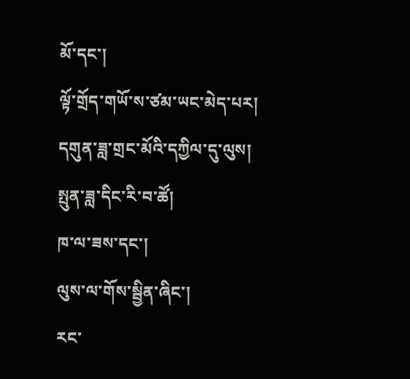མོ་དང་།
ལྟོ་གྲོད་གཡོ་ས་ཙམ་ཡང་མེད་པར།
དགུན་ཟླ་གྲང་མོའི་དཀྱིལ་དུ་ལུས།
སྤུན་ཟླ་དིང་རི་བ་ཚོ།
ཁ་ལ་ཟས་དང་།
ལུས་ལ་གོས་སྦྱིན་ཞིང་།
རང་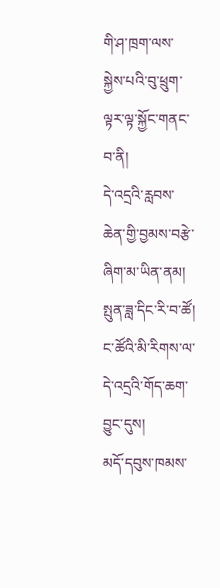གི་ཤ་ཁྲག་ལས་སྐྱེས་པའི་བུ་ཕྲུག་ལྟར་ལྟ་སྐྱོང་གནང་བ་ནི།
དེ་འདྲའི་རླབས་ཆེན་གྱི་བྱམས་བརྩེ་ཞིག་མ་ཡིན་ནམ།
སྤུན་ཟླ་དིང་རི་བ་ཚོ།
ང་ཚོའི་མི་རིགས་ལ་དེ་འདྲའི་གོད་ཆག་བྱུང་དུས།
མདོ་དབུས་ཁམས་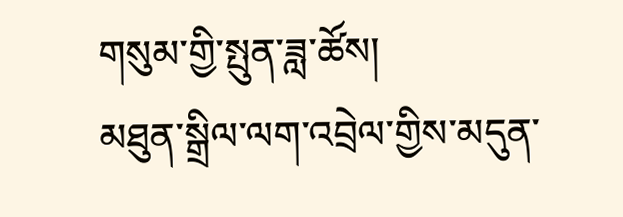གསུམ་གྱི་སྤུན་ཟླ་ཚོས།
མཐུན་སྒྲིལ་ལག་འབྲེལ་གྱིས་མདུན་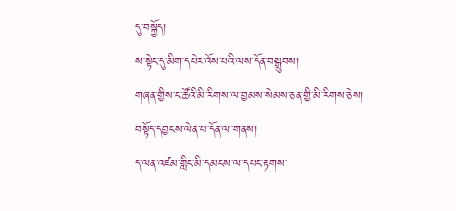དུ་བསྐྱོད།
ས་སྟེང་དུ་མིག་དཔེར་འོས་པའི་ལས་དོན་བསྒྲུབས།
གཞན་གྱིས་ང་ཚོའི་མི་རིགས་ལ་བྱམས་སེམས་ཅན་གྱི་མི་རིགས་ཅེས།
བསྟོད་དབྱངས་ལེན་པ་དོན་ལ་གནས།
ད་ལན་འཛམ་གླིང་མི་དམངས་ལ་དཔང་རྟགས་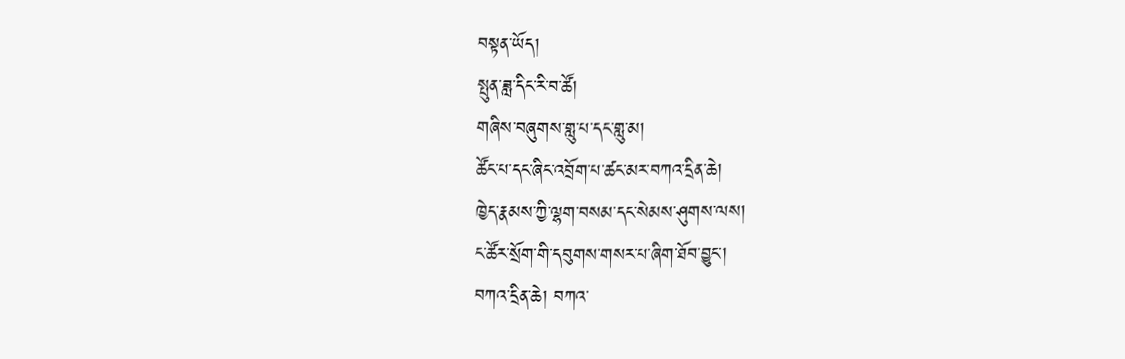བསྟན་ཡོད།
སྤུན་ཟླ་དིང་རི་བ་ཚོ།
གཞིས་བཞུགས་གླུ་པ་དང་གླུ་མ།
ཚོང་པ་དང་ཞིང་འབྲོག་པ་ཚང་མར་བཀའ་དྲིན་ཆེ།
ཁྱེད་རྣམས་ཀྱི་ལྷག་བསམ་དང་སེམས་ཤུགས་ལས།
ང་ཚོར་སྲོག་གི་དབུགས་གསར་པ་ཞིག་ཐོབ་བྱུང་།
བཀའ་དྲིན་ཆེ། བཀའ་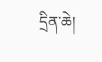དྲིན་ཆེ།